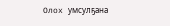Олох умсулҕана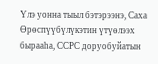Үлэ уонна тыыл бэтэрээнэ, Саха Өрөспүүбүлүкэтин үтүөлээх бырааһа, ССРС доруобуйатын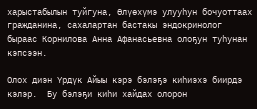харыстабылын туйгуна, Өлүөхүмэ улууһун бочуоттаах гражданина, сахалартан бастакы эндокринолог быраас Корнилова Анна Афанасьевна олоҕун туһунан кэпсээн.

Олох диэн Үрдүк Айыы кэрэ бэлэҕэ киһиэхэ биирдэ кэлэр.  Бу бэлэҕи киһи хайдах олорон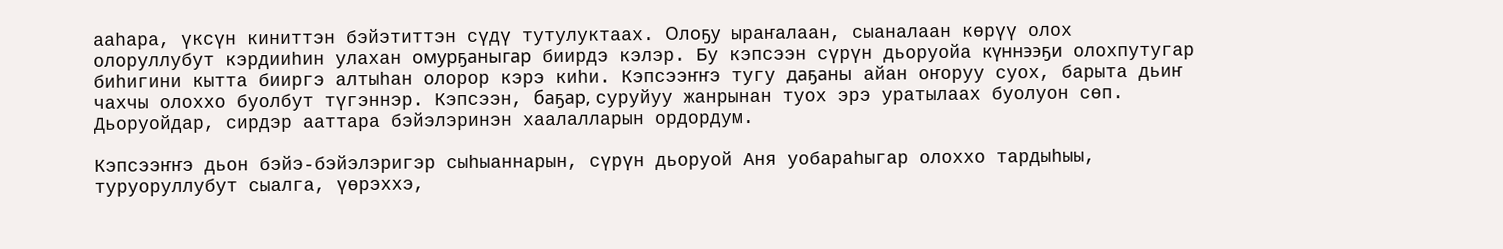ааһара, үксүн киниттэн бэйэтиттэн сүдү тутулуктаах. Олоҕу ыраҥалаан, сыаналаан көрүү олох олоруллубут кэрдииһин улахан омурҕаныгар биирдэ кэлэр. Бу кэпсээн сүрүн дьоруойа күннээҕи олохпутугар биһигини кытта бииргэ алтыһан олорор кэрэ киһи. Кэпсээҥҥэ тугу даҕаны айан оҥоруу суох, барыта дьиҥ чахчы олоххо буолбут түгэннэр. Кэпсээн, баҕар, суруйуу жанрынан туох эрэ уратылаах буолуон сөп. Дьоруойдар, сирдэр ааттара бэйэлэринэн хаалалларын ордордум.

Кэпсээҥҥэ дьон бэйэ-бэйэлэригэр сыһыаннарын, сүрүн дьоруой Аня уобараһыгар олоххо тардыһыы, туруоруллубут сыалга, үөрэххэ,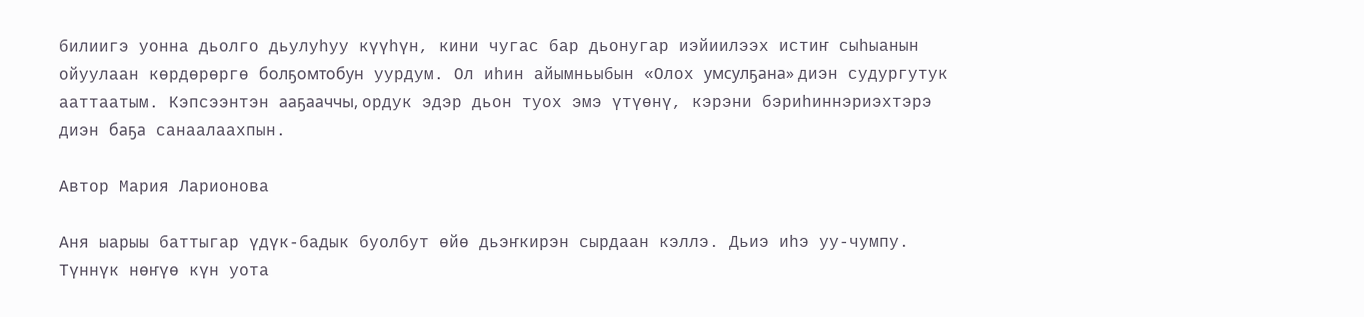билиигэ уонна дьолго дьулуһуу күүһүн, кини чугас бар дьонугар иэйиилээх истиҥ сыһыанын ойуулаан көрдөрөргө болҕомтобун уурдум. Ол иһин айымньыбын «Олох умсулҕана» диэн судургутук ааттаатым. Кэпсээнтэн ааҕааччы, ордук эдэр дьон туох эмэ үтүөнү, кэрэни бэриһиннэриэхтэрэ диэн баҕа санаалаахпын.

Автор Мария Ларионова

Аня ыарыы баттыгар үдүк-бадык буолбут өйө дьэҥкирэн сырдаан кэллэ. Дьиэ иhэ уу-чумпу. Түннүк нөҥүө күн уота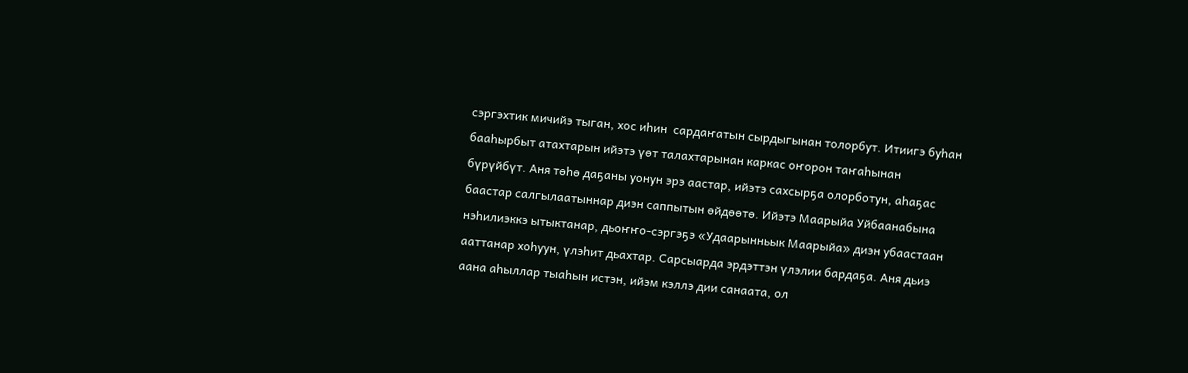сэргэхтик мичийэ тыган, хос иһин  сардаҥатын сырдыгынан толорбут. Итиигэ буһан бааһырбыт атахтарын ийэтэ үөт талахтарынан каркас оҥорон таҥаhынан бүрүйбүт. Аня төhө даҕаны уонун эрэ аастар, ийэтэ сахсырҕа олорботун, аhаҕас баастар салгылаатыннар диэн саппытын өйдөөтө. Ийэтэ Маарыйа Уйбаанабына нэhилиэккэ ытыктанар, дьоҥҥо-сэргэҕэ «Удаарынньык Маарыйа» диэн убаастаан ааттанар хоhуун, үлэhит дьахтар. Сарсыарда эрдэттэн үлэлии бардаҕа. Аня дьиэ аана аhыллар тыаhын истэн, ийэм кэллэ дии санаата, ол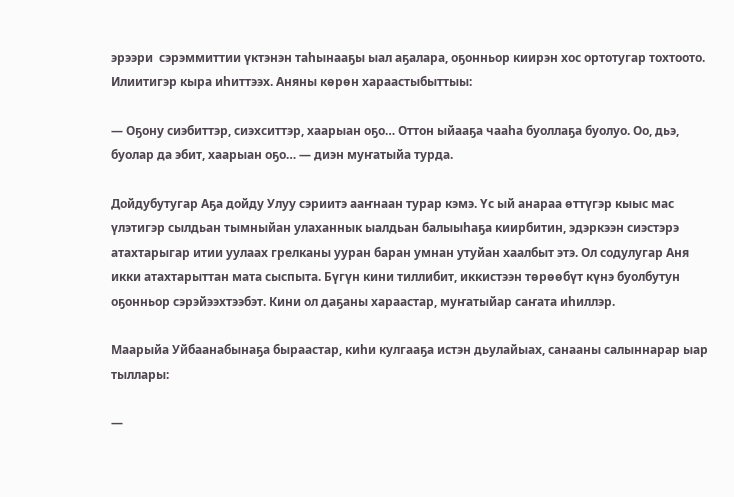эрээри  сэрэммиттии үктэнэн таhынааҕы ыал аҕалара, оҕонньор киирэн хос ортотугар тохтоото. Илиитигэр кыра иhиттээх. Аняны көрөн хараастыбыттыы:

— Оҕону сиэбиттэр, сиэхситтэр, хаарыан оҕо… Оттон ыйааҕа чааhа буоллаҕа буолуо. Оо, дьэ, буолар да эбит, хаарыан оҕо… — диэн муҥатыйа турда.

Дойдубутугар Аҕа дойду Улуу сэриитэ ааҥнаан турар кэмэ. Үс ый анараа өттүгэр кыыс мас үлэтигэр сылдьан тымныйан улаханнык ыалдьан балыыһаҕа киирбитин, эдэркээн сиэстэрэ атахтарыгар итии уулаах грелканы ууран баран умнан утуйан хаалбыт этэ. Ол содулугар Аня икки атахтарыттан мата сыспыта. Бүгүн кини тиллибит, иккистээн төрөөбүт күнэ буолбутун оҕонньор сэрэйээхтээбэт. Кини ол даҕаны хараастар, муҥатыйар саҥата иһиллэр.

Маарыйа Уйбаанабынаҕа быраастар, киһи кулгааҕа истэн дьулайыах, санааны салыннарар ыар тыллары:

—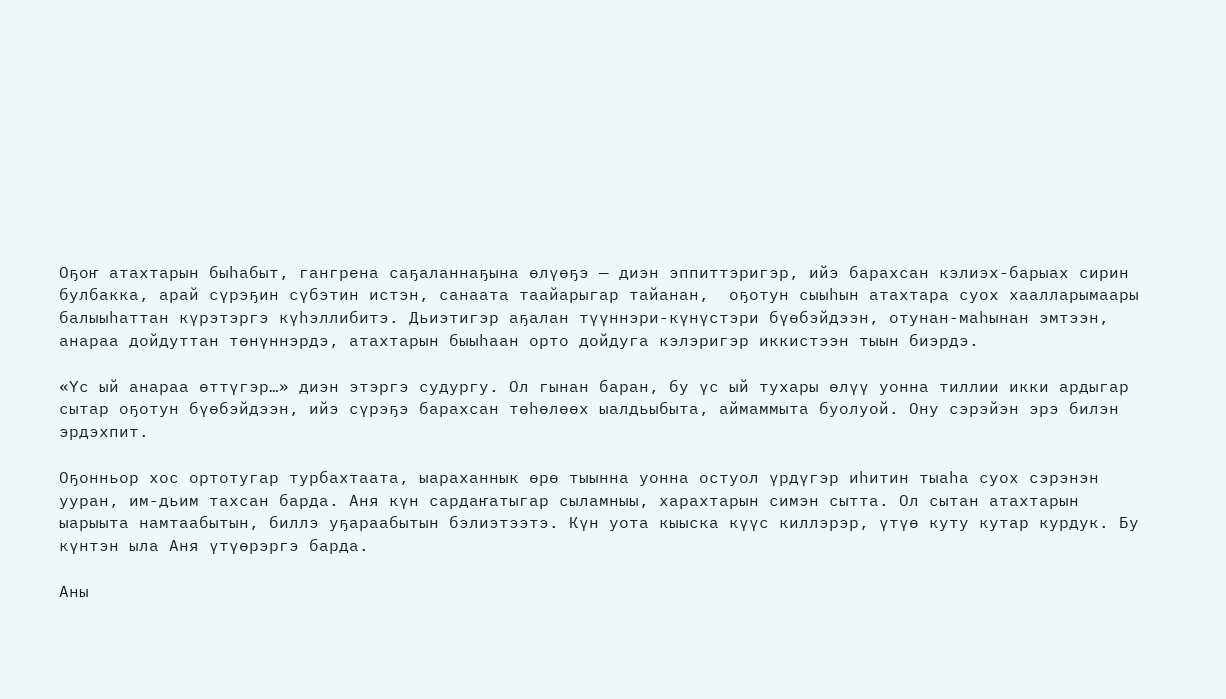Оҕоҥ атахтарын быһабыт, гангрена саҕаланнаҕына өлүөҕэ — диэн эппиттэригэр, ийэ барахсан кэлиэх-барыах сирин булбакка, арай сүрэҕин сүбэтин истэн, санаата таайарыгар тайанан,  оҕотун сыыһын атахтара суох хаалларымаары  балыыһаттан күрэтэргэ күһэллибитэ. Дьиэтигэр аҕалан түүннэри-күнүстэри бүөбэйдээн, отунан-маһынан эмтээн, анараа дойдуттан төнүннэрдэ, атахтарын быыһаан орто дойдуга кэлэригэр иккистээн тыын биэрдэ.

«Үс ый анараа өттүгэр…» диэн этэргэ судургу. Ол гынан баран, бу үс ый тухары өлүү уонна тиллии икки ардыгар сытар оҕотун бүөбэйдээн, ийэ сүрэҕэ барахсан төһөлөөх ыалдьыбыта, аймаммыта буолуой. Ону сэрэйэн эрэ билэн эрдэхпит.

Оҕонньор хос ортотугар турбахтаата, ыараханнык өрө тыынна уонна остуол үрдүгэр иһитин тыаһа суох сэрэнэн ууран, им-дьим тахсан барда. Аня күн сардаҥатыгар сыламныы, харахтарын симэн сытта. Ол сытан атахтарын ыарыыта намтаабытын, биллэ уҕараабытын бэлиэтээтэ. Күн уота кыыска күүс киллэрэр, үтүө куту кутар курдук. Бу күнтэн ыла Аня үтүөрэргэ барда.

Аны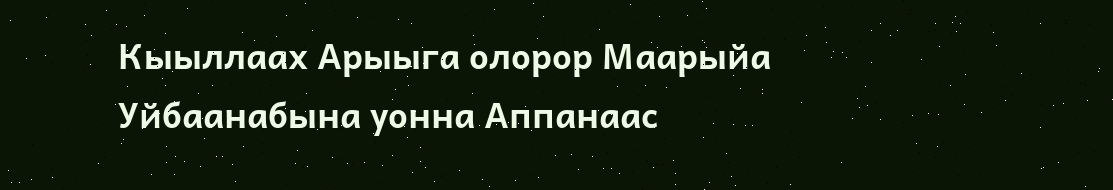Кыыллаах Арыыга олорор Маарыйа Уйбаанабына уонна Аппанаас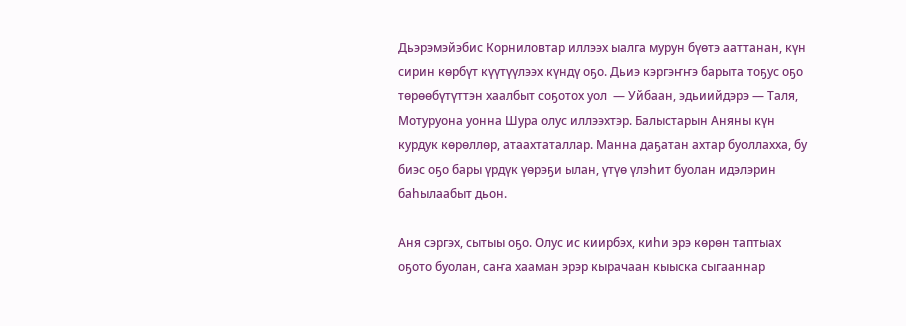Дьэрэмэйэбис Корниловтар иллээх ыалга мурун бүөтэ ааттанан, күн сирин көрбүт күүтүүлээх күндү оҕо. Дьиэ кэргэҥҥэ барыта тоҕус оҕо төрөөбүтүттэн хаалбыт соҕотох уол  — Уйбаан, эдьиийдэрэ — Таля, Мотуруона уонна Шура олус иллээхтэр. Балыстарын Аняны күн курдук көрөллөр, атаахтаталлар. Манна даҕатан ахтар буоллахха, бу биэс оҕо бары үрдүк үөрэҕи ылан, үтүө үлэһит буолан идэлэрин баһылаабыт дьон.

Аня сэргэх, сытыы оҕо. Олус ис киирбэх, киһи эрэ көрөн таптыах оҕото буолан, саҥа хааман эрэр кырачаан кыыска сыгааннар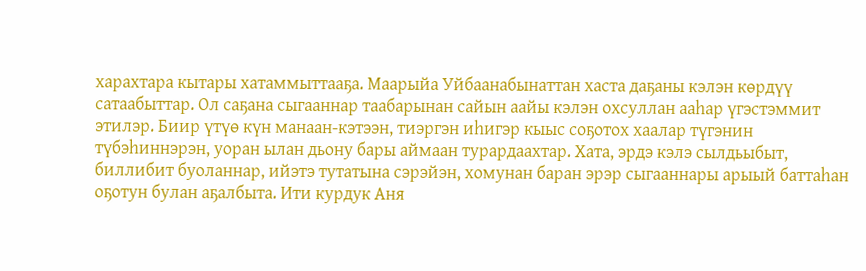харахтара кытары хатаммыттааҕа. Маарыйа Уйбаанабынаттан хаста даҕаны кэлэн көрдүү сатаабыттар. Ол саҕана сыгааннар таабарынан сайын аайы кэлэн охсуллан ааһар үгэстэммит этилэр. Биир үтүө күн манаан-кэтээн, тиэргэн иһигэр кыыс соҕотох хаалар түгэнин түбэһиннэрэн, уоран ылан дьону бары аймаан турардаахтар. Хата, эрдэ кэлэ сылдьыбыт, биллибит буоланнар, ийэтэ тутатына сэрэйэн, хомунан баран эрэр сыгааннары арыый баттаһан оҕотун булан аҕалбыта. Ити курдук Аня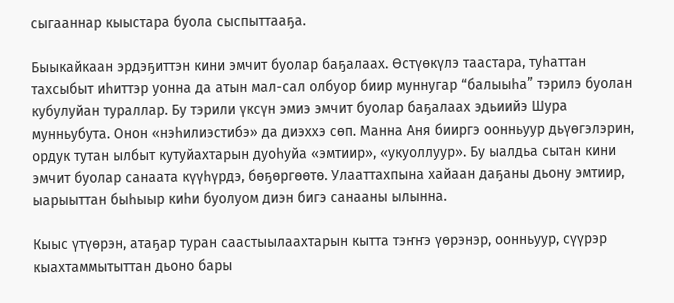сыгааннар кыыстара буола сыспыттааҕа.

Быыкайкаан эрдэҕиттэн кини эмчит буолар баҕалаах. Өстүөкүлэ таастара, туһаттан тахсыбыт иһиттэр уонна да атын мал-сал олбуор биир муннугар “балыыһа” тэрилэ буолан кубулуйан тураллар. Бу тэрили үксүн эмиэ эмчит буолар баҕалаах эдьиийэ Шура мунньубута. Онон «нэһилиэстибэ» да диэххэ сөп. Манна Аня бииргэ оонньуур дьүөгэлэрин, ордук тутан ылбыт кутуйахтарын дуоһуйа «эмтиир», «укуоллуур». Бу ыалдьа сытан кини эмчит буолар санаата күүһүрдэ, бөҕөргөөтө. Улааттахпына хайаан даҕаны дьону эмтиир, ыарыыттан быһыыр киһи буолуом диэн бигэ санааны ылынна.

Кыыс үтүөрэн, атаҕар туран саастыылаахтарын кытта тэҥҥэ үөрэнэр, оонньуур, сүүрэр кыахтаммытыттан дьоно бары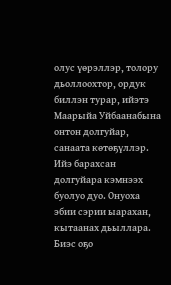олус үөрэллэр, толору дьоллоохтор, ордук биллэн турар, ийэтэ Маарыйа Уйбаанабына онтон долгуйар, санаата көтөҕүллэр. Ийэ барахсан долгуйара кэмнээх буолуо дуо. Онуоха эбии сэрии ыарахан, кытаанах дьыллара. Биэс оҕо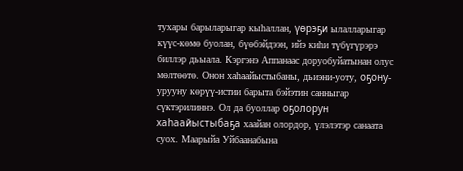тухары барыларыгар кыһаллан, үөрэҕи ылалларыгар күүс-көмө буолан, бүөбэйдээн, ийэ киһи түбүгүрэрэ биллэр дьыала. Кэргэнэ Аппанаас доруобуйатынан олус мөлтөөтө. Онон хаһаайыстыбаны, дьиэни-уоту, оҕону-урууну көрүү-истии барыта бэйэтин санныгар сүктэрилиннэ. Ол да буоллар оҕолорун хаһаайыстыбаҕа хаайан олордор, үлэлэтэр санаата суох. Маарыйа Уйбаанабына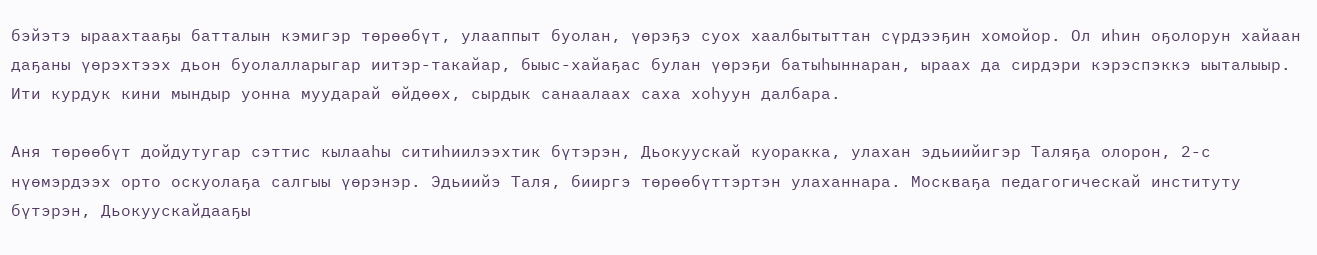бэйэтэ ыраахтааҕы батталын кэмигэр төрөөбүт, улааппыт буолан, үөрэҕэ суох хаалбытыттан сүрдээҕин хомойор. Ол иһин оҕолорун хайаан даҕаны үөрэхтээх дьон буолалларыгар иитэр-такайар, быыс-хайаҕас булан үөрэҕи батыһыннаран, ыраах да сирдэри кэрэспэккэ ыыталыыр. Ити курдук кини мындыр уонна муударай өйдөөх, сырдык санаалаах саха хоһуун далбара.

Аня төрөөбүт дойдутугар сэттис кылааһы ситиһиилээхтик бүтэрэн, Дьокуускай куоракка, улахан эдьиийигэр Таляҕа олорон, 2-с нүөмэрдээх орто оскуолаҕа салгыы үөрэнэр. Эдьиийэ Таля, бииргэ төрөөбүттэртэн улаханнара. Москваҕа педагогическай институту бүтэрэн, Дьокуускайдааҕы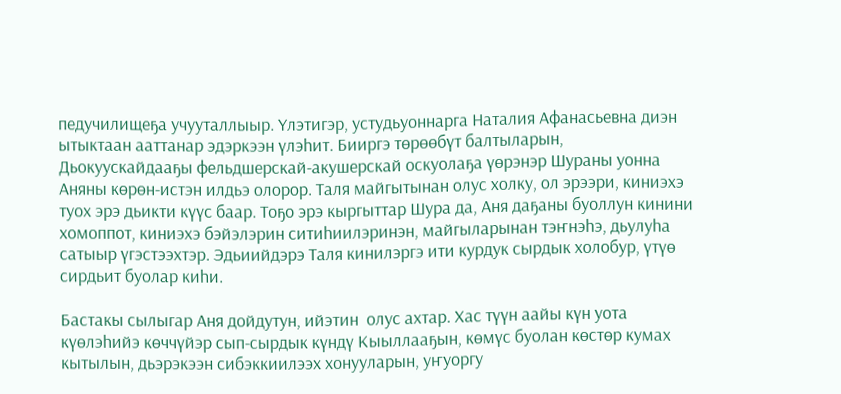педучилищеҕа учууталлыыр. Үлэтигэр, устудьуоннарга Наталия Афанасьевна диэн ытыктаан ааттанар эдэркээн үлэһит. Бииргэ төрөөбүт балтыларын, Дьокуускайдааҕы фельдшерскай-акушерскай оскуолаҕа үөрэнэр Шураны уонна Аняны көрөн-истэн илдьэ олорор. Таля майгытынан олус холку, ол эрээри, киниэхэ туох эрэ дьикти күүс баар. Тоҕо эрэ кыргыттар Шура да, Аня даҕаны буоллун кинини хомоппот, киниэхэ бэйэлэрин ситиһиилэринэн, майгыларынан тэҥнэһэ, дьулуһа сатыыр үгэстээхтэр. Эдьиийдэрэ Таля кинилэргэ ити курдук сырдык холобур, үтүө сирдьит буолар киһи.

Бастакы сылыгар Аня дойдутун, ийэтин  олус ахтар. Хас түүн аайы күн уота күөлэһийэ көччүйэр сып-сырдык күндү Кыыллааҕын, көмүс буолан көстөр кумах кытылын, дьэрэкээн сибэккиилээх хонууларын, уҥуоргу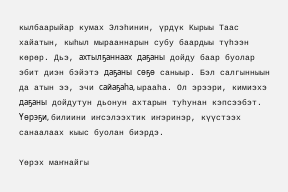кылбаарыйар кумах Элэһинин, үрдүк Кырыы Таас хайатын, кыһыл мырааннарын субу баардыы түһээн көрөр. Дьэ, ахтылҕаннаах даҕаны дойду баар буолар эбит диэн бэйэтэ даҕаны сөҕө саныыр. Бэл салгынныын да атын ээ, эчи сайаҕаһа, ырааһа. Ол эрээри, кимиэхэ даҕаны дойдутун дьонун ахтарын туһунан кэпсээбэт. Үөрэҕи, билиини иҥсэлээхтик иҥэринэр, күүстээх санаалаах кыыс буолан биэрдэ.

Үөрэх маҥнайгы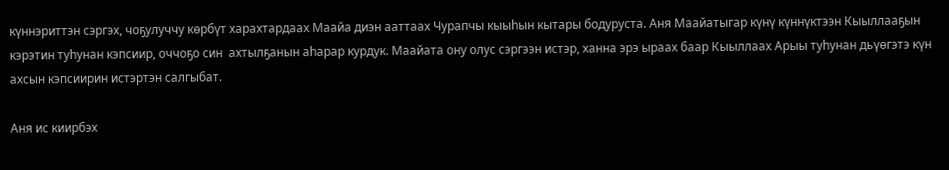күннэриттэн сэргэх, чоҕулуччу көрбүт харахтардаах Маайа диэн ааттаах Чурапчы кыыһын кытары бодуруста. Аня Маайатыгар күнү күннүктээн Кыыллааҕын кэрэтин туһунан кэпсиир, оччоҕо син  ахтылҕанын аһарар курдук. Маайата ону олус сэргээн истэр, ханна эрэ ыраах баар Кыыллаах Арыы туһунан дьүөгэтэ күн ахсын кэпсиирин истэртэн салгыбат.

Аня ис киирбэх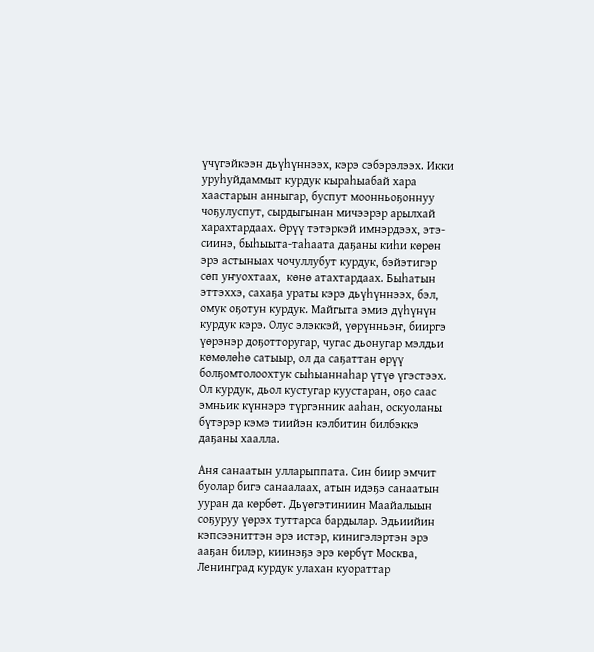үчүгэйкээн дьүһүннээх, кэрэ сэбэрэлээх. Икки уруһуйдаммыт курдук кыраһыабай хара хаастарын анныгар, буспут моонньоҕоннуу чоҕулуспут, сырдыгынан мичээрэр арылхай харахтардаах. Өрүү тэтэркэй имнэрдээх, этэ-сиинэ, быһыыта-таһаата даҕаны киһи көрөн эрэ астыныах чочуллубут курдук, бэйэтигэр сөп уҥуохтаах,  көнө атахтардаах. Быһатын эттэххэ, сахаҕа ураты кэрэ дьүһүннээх, бэл, омук оҕотун курдук. Майгыта эмиэ дүһүнүн курдук кэрэ. Олус элэккэй, үөрүнньэҥ, бииргэ үөрэнэр доҕотторугар, чугас дьонугар мэлдьи көмөлөһө сатыыр, ол да саҕаттан өрүү болҕомтолоохтук сыһыаннаһар үтүө үгэстээх. Ол курдук, дьол кустугар куустаран, оҕо саас эмньик күннэрэ түргэнник ааһан, оскуоланы бүтэрэр кэмэ тиийэн кэлбитин билбэккэ даҕаны хаалла.

Аня санаатын улларыппата. Син биир эмчит буолар бигэ санаалаах, атын идэҕэ санаатын ууран да көрбөт. Дьүөгэтиниин Маайалыын соҕуруу үөрэх туттарса бардылар. Эдьиийин кэпсээниттэн эрэ истэр, кинигэлэртэн эрэ ааҕан билэр, киинэҕэ эрэ көрбүт Москва, Ленинград курдук улахан куораттар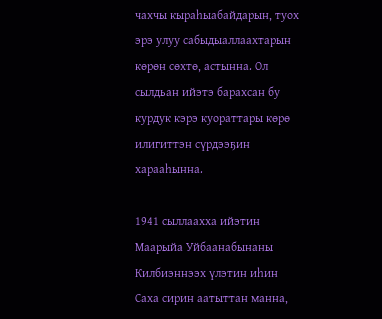чахчы кыраһыабайдарын, туох эрэ улуу сабыдыаллаахтарын көрөн сөхтө, астынна. Ол сылдьан ийэтэ барахсан бу курдук кэрэ куораттары көрө илигиттэн сүрдээҕин харааһынна.

1941 сыллаахха ийэтин Маарыйа Уйбаанабынаны Килбиэннээх үлэтин иһин Саха сирин аатыттан манна,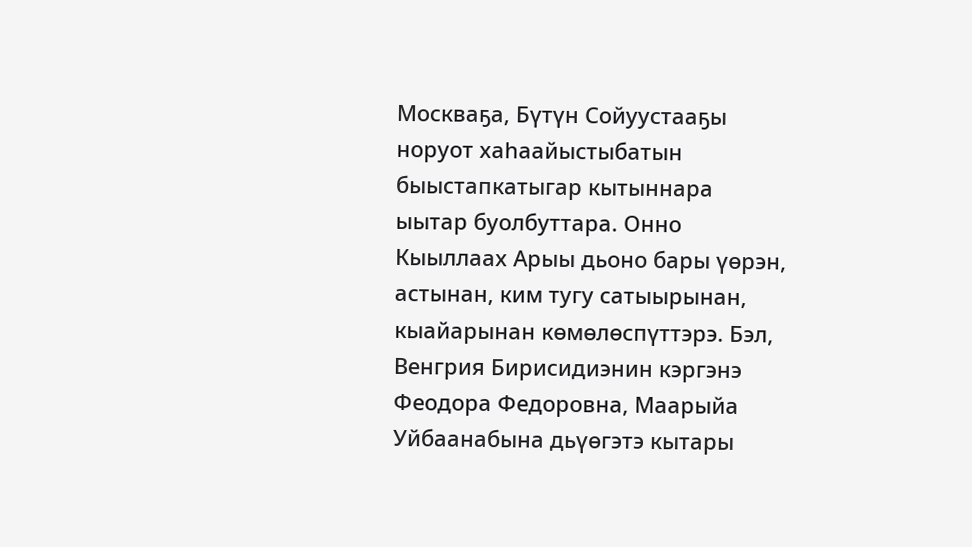Москваҕа, Бүтүн Сойуустааҕы норуот хаһаайыстыбатын быыстапкатыгар кытыннара ыытар буолбуттара. Онно Кыыллаах Арыы дьоно бары үөрэн, астынан, ким тугу сатыырынан, кыайарынан көмөлөспүттэрэ. Бэл, Венгрия Бирисидиэнин кэргэнэ Феодора Федоровна, Маарыйа Уйбаанабына дьүѳгэтэ кытары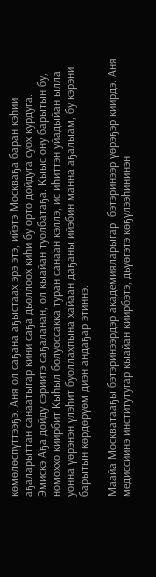кѳмѳлѳспүттээҕэ. Аня ол саҕана аҕыстаах эрэ этэ, ийэтэ Москваҕа баран кэһии аҕаларыттан санаатыгар кини саҕа дьоллоох киһи бу орто дойдуга суох курдуга. Эмискэ Аҕа дойду сэриитэ саҕаланан, ол кыайан туолбатаҕа. Кыыс ону барытын бу, номоххо киирбит Кыһыл болуоссакка туран санаан кэллэ, ис иһиттэн уйадыйан ылла уонна үөрэнэн үлэһит буоллахпына хайаан даҕаны ийэбин манна аҕалыам, бу кэрэни барытын көрдөрүөм диэн андаҕар этиннэ.

Маайа Москватааҕы бэтэринээрдэр академияларыгар  бэтэринээр үөрэҕэр киирдэ. Аня медиссиинэ институтугар кыайан киирбэтэ, дьүөгэтэ көҕүлээһининэн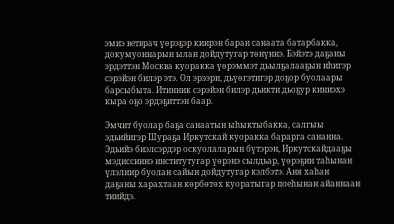эмиэ ветврач үөрэҕэр киирэн баран санаата батарбакка, докумуоннарын ылан дойдутугар төнүннэ. Бэйэтэ даҕаны эрдэттэн Москва куоракка үөрэммэт дьылҕалааҕын иһигэр сэрэйэн билэр этэ. Ол эрээри, дьүөгэтигэр доҕор буолаары барсыбыта. Итинник сэрэйэн билэр дьикти дьоҕур киниэхэ кыра оҕо эрдэҕиттэн баар.

Эмчит буолар баҕа санаатын ыһыктыбакка, салгыы эдьийигэр Шураҕа Иркутскай куоракка барарга сананна. Эдьийэ биэлсэрдэр оскуолаларын бүтэрэн, Иркутскайдааҕы мэдиссиинэ институтугар үөрэнэ сылдьар, үөрэҕин таһынан үлэлиир буолан сайын дойдутугар кэлбэтэ. Аня хаһан даҕаны харахтаан көрбөтөх куоратыгар поеһынан айаннаан тиийдэ.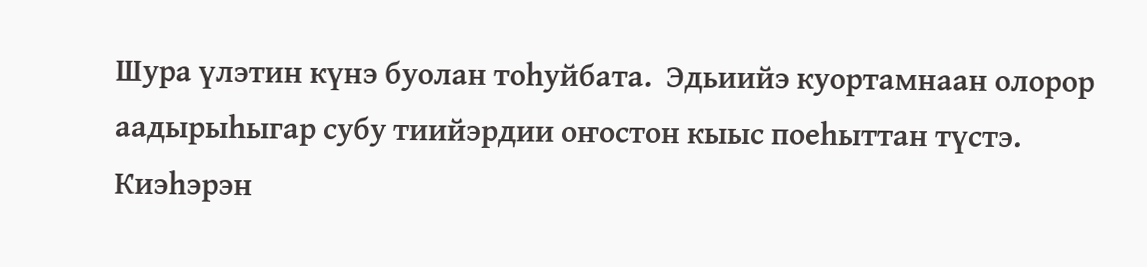Шура үлэтин күнэ буолан тоһуйбата.  Эдьиийэ куортамнаан олорор аадырыһыгар субу тиийэрдии оҥостон кыыс поеһыттан түстэ. Киэһэрэн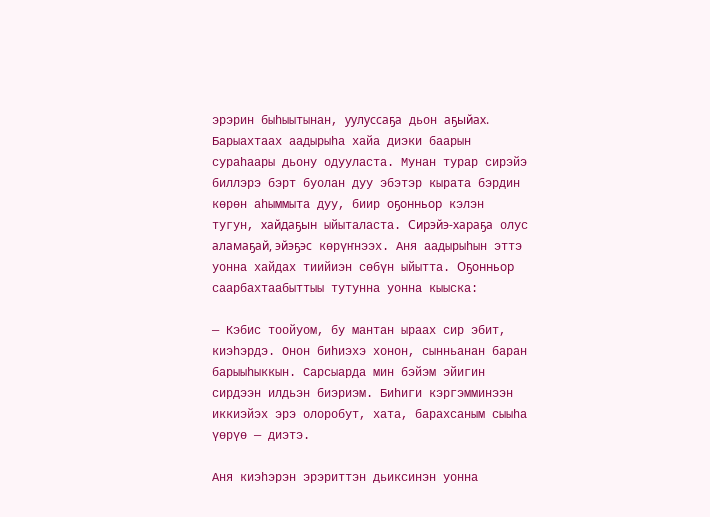эрэрин быһыытынан, уулуссаҕа дьон аҕыйах. Барыахтаах аадырыһа хайа диэки баарын сураһаары дьону одууласта. Мунан турар сирэйэ биллэрэ бэрт буолан дуу эбэтэр кырата бэрдин көрөн аһыммыта дуу, биир оҕонньор кэлэн тугун, хайдаҕын ыйыталаста. Сирэйэ-хараҕа олус аламаҕай, эйэҕэс көрүҥнээх. Аня аадырыһын эттэ уонна хайдах тиийиэн сөбүн ыйытта. Оҕонньор саарбахтаабыттыы тутунна уонна кыыска:

— Кэбис тоойуом, бу мантан ыраах сир эбит, киэһэрдэ. Онон биһиэхэ хонон, сынньанан баран барыыһыккын. Сарсыарда мин бэйэм эйигин сирдээн илдьэн биэриэм. Биһиги кэргэмминээн иккиэйэх эрэ олоробут, хата, барахсаным сыыһа үөрүө — диэтэ.

Аня киэһэрэн эрэриттэн дьиксинэн уонна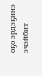оҕо эрдэҕинэ эчэйбит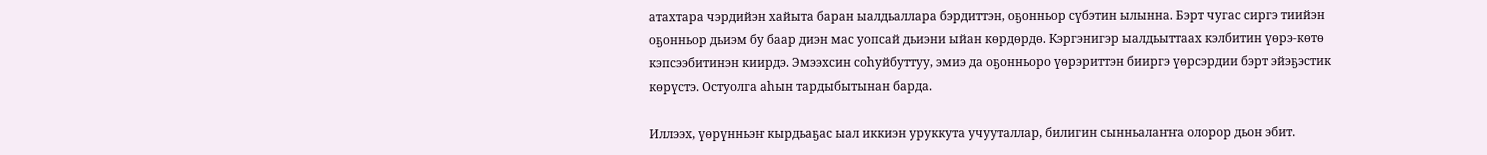атахтара чэрдийэн хайыта баран ыалдьаллара бэрдиттэн, оҕонньор сүбэтин ылынна. Бэрт чугас сиргэ тиийэн оҕонньор дьиэм бу баар диэн мас уопсай дьиэни ыйан көрдөрдө. Кэргэнигэр ыалдьыттаах кэлбитин үөрэ-көтө кэпсээбитинэн киирдэ. Эмээхсин соһуйбуттуу, эмиэ да оҕонньоро үөрэриттэн бииргэ үөрсэрдии бэрт эйэҕэстик көрүстэ. Остуолга аһын тардыбытынан барда.

Иллээх, үөрүнньэҥ кырдьаҕас ыал иккиэн уруккута учууталлар, билигин сынньалаҥҥа олорор дьон эбит.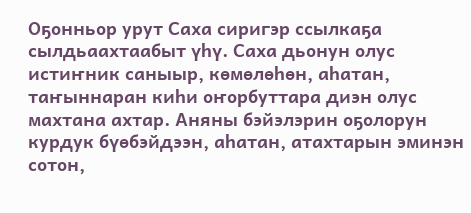Оҕонньор урут Саха сиригэр ссылкаҕа сылдьаахтаабыт үһү. Саха дьонун олус истиҥник саныыр, көмөлөһөн, аһатан, таҥыннаран киһи оҥорбуттара диэн олус махтана ахтар. Аняны бэйэлэрин оҕолорун курдук бүөбэйдээн, аһатан, атахтарын эминэн сотон,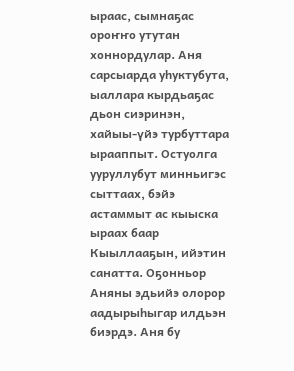ыраас, сымнаҕас ороҥҥо утутан хоннордулар. Аня сарсыарда уһуктубута, ыаллара кырдьаҕас дьон сиэринэн, хайыы-үйэ турбуттара ырааппыт. Остуолга ууруллубут минньигэс сыттаах, бэйэ астаммыт ас кыыска ыраах баар Кыыллааҕын, ийэтин санатта. Оҕонньор Аняны эдьийэ олорор аадырыһыгар илдьэн биэрдэ. Аня бу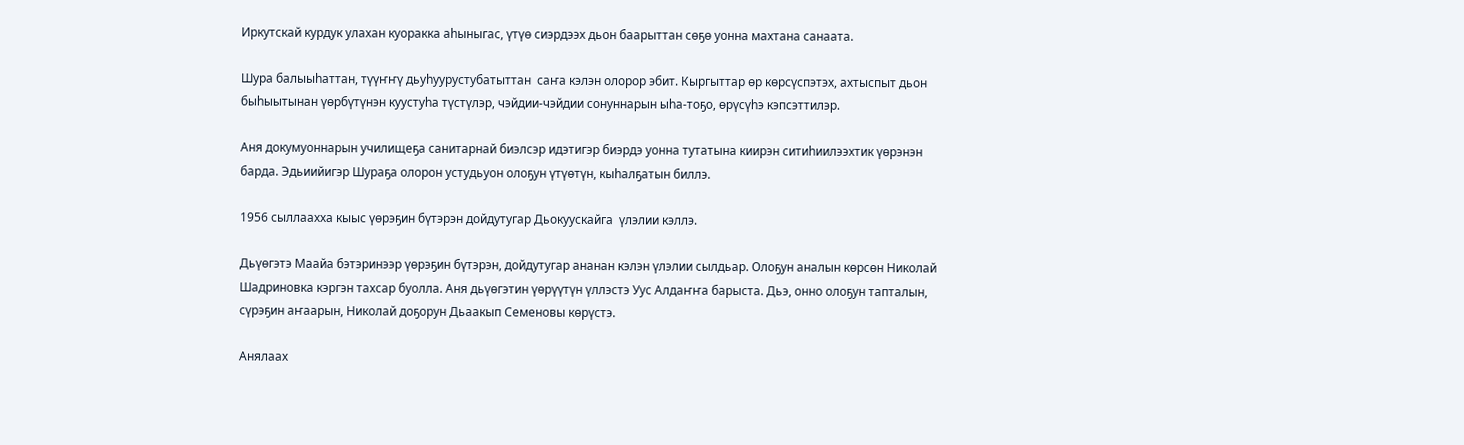Иркутскай курдук улахан куоракка аһыныгас, үтүө сиэрдээх дьон баарыттан сөҕө уонна махтана санаата.

Шура балыыһаттан, түүҥҥү дьуһуурустубатыттан  саҥа кэлэн олорор эбит. Кыргыттар өр көрсүспэтэх, ахтыспыт дьон быһыытынан үөрбүтүнэн куустуһа түстүлэр, чэйдии-чэйдии сонуннарын ыһа-тоҕо, өрүсүһэ кэпсэттилэр.

Аня докумуоннарын училищеҕа санитарнай биэлсэр идэтигэр биэрдэ уонна тутатына киирэн ситиһиилээхтик үөрэнэн барда. Эдьиийигэр Шураҕа олорон устудьуон олоҕун үтүөтүн, кыһалҕатын биллэ.

1956 сыллаахха кыыс үөрэҕин бүтэрэн дойдутугар Дьокуускайга  үлэлии кэллэ.

Дьүөгэтэ Маайа бэтэринээр үөрэҕин бүтэрэн, дойдутугар ананан кэлэн үлэлии сылдьар. Олоҕун аналын көрсөн Николай Шадриновка кэргэн тахсар буолла. Аня дьүөгэтин үөрүүтүн үллэстэ Уус Алдаҥҥа барыста. Дьэ, онно олоҕун тапталын, сүрэҕин аҥаарын, Николай доҕорун Дьаакып Семеновы көрүстэ.

Анялаах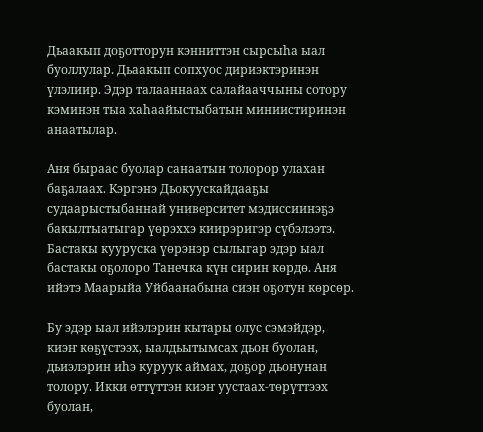Дьаакып доҕотторун кэнниттэн сырсыһа ыал буоллулар. Дьаакып сопхуос дириэктэринэн үлэлиир. Эдэр талааннаах салайааччыны сотору кэминэн тыа хаһаайыстыбатын миниистиринэн анаатылар.

Аня быраас буолар санаатын толорор улахан баҕалаах. Кэргэнэ Дьокуускайдааҕы судаарыстыбаннай университет мэдиссиинэҕэ бакылтыатыгар үөрэххэ киирэригэр сүбэлээтэ. Бастакы кууруска үөрэнэр сылыгар эдэр ыал бастакы оҕолоро Танечка күн сирин көрдө. Аня ийэтэ Маарыйа Уйбаанабына сиэн оҕотун көрсөр.

Бу эдэр ыал ийэлэрин кытары олус сэмэйдэр, киэҥ көҕүстээх, ыалдьытымсах дьон буолан, дьиэлэрин иһэ куруук аймах, доҕор дьонунан толору. Икки өттүттэн киэҥ уустаах-төрүттээх буолан,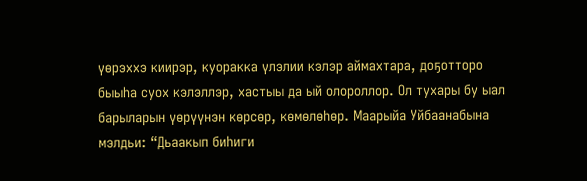үөрэххэ киирэр, куоракка үлэлии кэлэр аймахтара, доҕотторо быыһа суох кэлэллэр, хастыы да ый олороллор. Ол тухары бу ыал барыларын үөрүүнэн көрсөр, көмөлөһөр. Маарыйа Уйбаанабына мэлдьи: “Дьаакып биһиги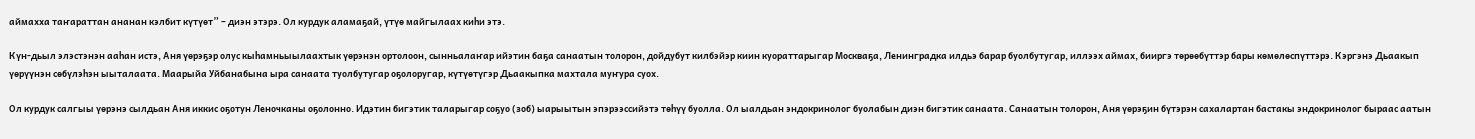аймахха таҥараттан ананан кэлбит күтүөт” – диэн этэрэ. Ол курдук аламаҕай, үтүө майгылаах киһи этэ.

Күн-дьыл элэстэнэн ааһан истэ, Аня үөрэҕэр олус кыһамньыылаахтык үөрэнэн ортолоон, сынньалаҥар ийэтин баҕа санаатын толорон, дойдубут килбэйэр киин куораттарыгар Москваҕа, Ленинградка илдьэ барар буолбутугар, иллээх аймах, бииргэ төрөөбүттэр бары көмөлөспүттэрэ. Кэргэнэ Дьаакып үөрүүнэн сөбүлэһэн ыыталаата. Маарыйа Уйбанабына ыра санаата туолбутугар оҕолоругар, күтүөтүгэр Дьаакыпка махтала муҥура суох.

Ол курдук салгыы үөрэнэ сылдьан Аня иккис оҕотун Леночканы оҕолонно. Идэтин бигэтик таларыгар соҕуо (зоб) ыарыытын эпэрээссийэтэ төһүү буолла. Ол ыалдьан эндокринолог буолабын диэн бигэтик санаата. Санаатын толорон, Аня үөрэҕин бүтэрэн сахалартан бастакы эндокринолог быраас аатын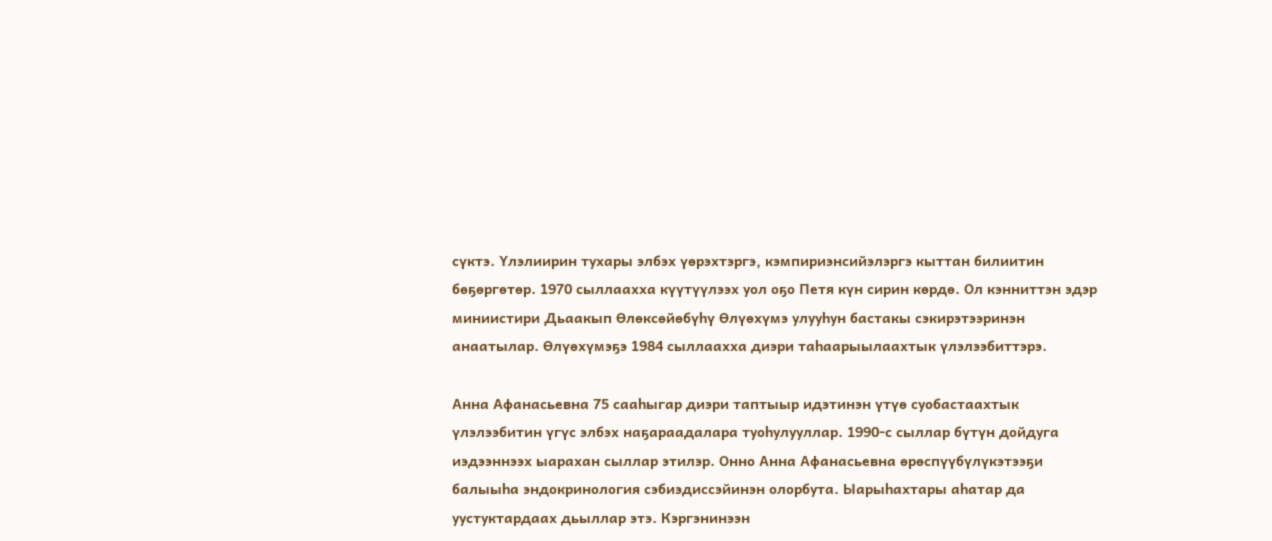сүктэ. Үлэлиирин тухары элбэх үөрэхтэргэ, кэмпириэнсийэлэргэ кыттан билиитин бөҕөргөтөр. 1970 сыллаахха күүтүүлээх уол оҕо Петя күн сирин көрдө. Ол кэнниттэн эдэр миниистири Дьаакып Өлөксөйөбүһү Өлүөхүмэ улууһун бастакы сэкирэтээринэн анаатылар. Өлүөхүмэҕэ 1984 сыллаахха диэри таһаарыылаахтык үлэлээбиттэрэ.

Анна Афанасьевна 75 сааһыгар диэри таптыыр идэтинэн үтүө суобастаахтык үлэлээбитин үгүс элбэх наҕараадалара туоһулууллар. 1990-с сыллар бүтүн дойдуга иэдээннээх ыарахан сыллар этилэр. Онно Анна Афанасьевна өрөспүүбүлүкэтээҕи балыыһа эндокринология сэбиэдиссэйинэн олорбута. Ыарыһахтары аһатар да уустуктардаах дьыллар этэ. Кэргэнинээн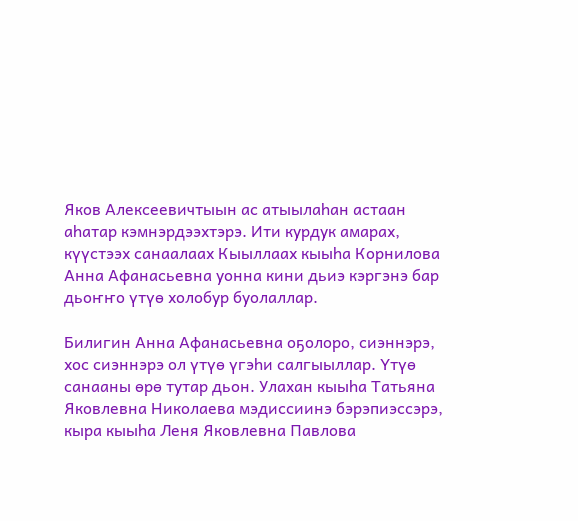Яков Алексеевичтыын ас атыылаһан астаан аһатар кэмнэрдээхтэрэ. Ити курдук амарах, күүстээх санаалаах Кыыллаах кыыһа Корнилова Анна Афанасьевна уонна кини дьиэ кэргэнэ бар дьоҥҥо үтүө холобур буолаллар.

Билигин Анна Афанасьевна оҕолоро, сиэннэрэ, хос сиэннэрэ ол үтүө үгэһи салгыыллар. Үтүө санааны өрө тутар дьон. Улахан кыыһа Татьяна Яковлевна Николаева мэдиссиинэ бэрэпиэссэрэ, кыра кыыһа Леня Яковлевна Павлова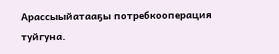Арассыыйатааҕы потребкооперация туйгуна.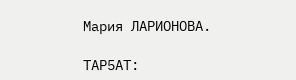Мария ЛАРИОНОВА.

ТАР5АТ: